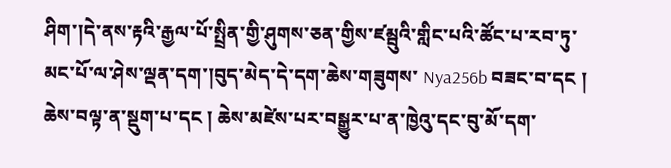ཤིག་།དེ་ནས་རྟའི་རྒྱལ་པོ་སྤྲིན་གྱི་ཤུགས་ཅན་གྱིས་ཛམྦུའི་གླིང་པའི་ཚོང་པ་རབ་ཏུ་མང་པོ་ལ་ཤེས་ལྡན་དག་།བུད་མེད་དེ་དག་ཆེས་གཟུགས་ Nya256b བཟང་བ་དང ། ཆེས་བལྟ་ན་སྡུག་པ་དང ། ཆེས་མཛེས་པར་བསྒྱུར་པ་ན་ཁྱེའུ་དང་བུ་མོ་དག་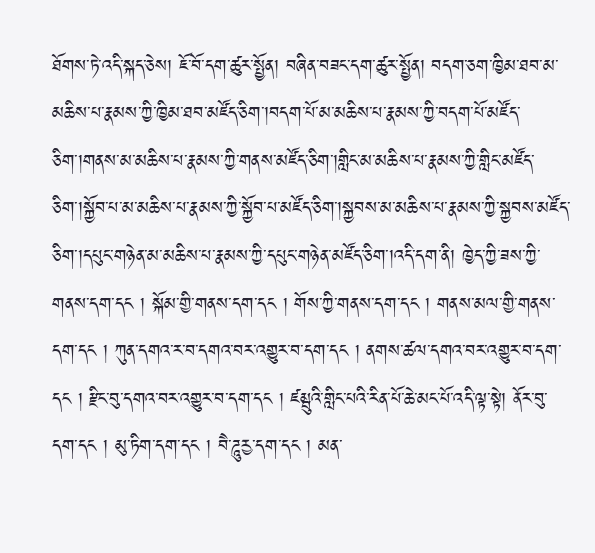ཐོགས་ཏེ་འདི་སྐད་ཅེས། ཇོ་བོ་དག་ཚུར་སྤྱོན། བཞིན་བཟང་དག་ཚུར་སྤྱོན། བདག་ཅག་ཁྱིམ་ཐབ་མ་མཆིས་པ་རྣམས་ཀྱི་ཁྱིམ་ཐབ་མཛོད་ཅིག་།བདག་པོ་མ་མཆིས་པ་རྣམས་ཀྱི་བདག་པོ་མཛོད་ཅིག་།གནས་མ་མཆིས་པ་རྣམས་ཀྱི་གནས་མཛོད་ཅིག་།གླིང་མ་མཆིས་པ་རྣམས་ཀྱི་གླིང་མཛོད་ཅིག་།སྐྱོབ་པ་མ་མཆིས་པ་རྣམས་ཀྱི་སྐྱོབ་པ་མཛོད་ཅིག་།སྐྱབས་མ་མཆིས་པ་རྣམས་ཀྱི་སྐྱབས་མཛོད་ཅིག་།དཔུང་གཉེན་མ་མཆིས་པ་རྣམས་ཀྱི་དཔུང་གཉེན་མཛོད་ཅིག་།འདི་དག་ནི། ཁྱེད་ཀྱི་ཟས་ཀྱི་གནས་དག་དང ། སྐོམ་གྱི་གནས་དག་དང ། གོས་ཀྱི་གནས་དག་དང ། གནས་མལ་གྱི་གནས་དག་དང ། ཀུན་དགའ་ར་བ་དགའ་བར་འགྱུར་བ་དག་དང ། ནགས་ཚལ་དགའ་བར་འགྱུར་བ་དག་དང ། རྫིང་བུ་དགའ་བར་འགྱུར་བ་དག་དང ། ཛམྦུའི་གླིང་པའི་རིན་པོ་ཆེ་མང་པོ་འདི་ལྟ་སྟེ། ནོར་བུ་དག་དང ། མུ་ཏིག་དག་དང ། བཻ་ཌཱུརྱ་དག་དང ། མན་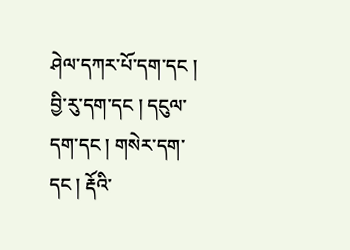ཤེལ་དཀར་པོ་དག་དང ། བྱི་རུ་དག་དང ། དངུལ་དག་དང ། གསེར་དག་དང ། རྡོའི་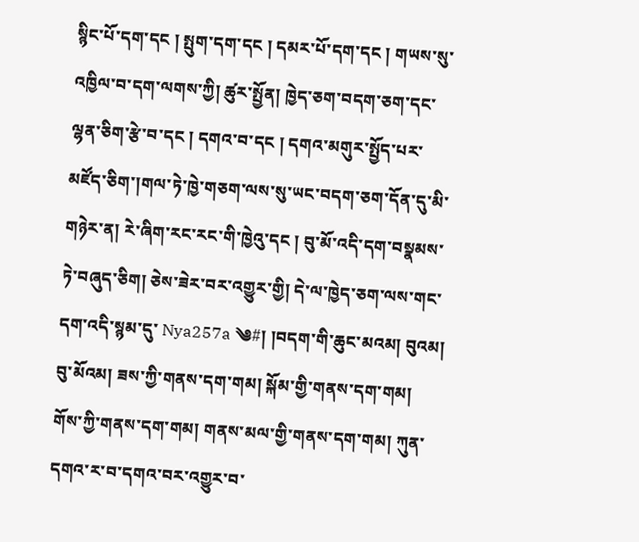སྙིང་པོ་དག་དང ། སྤུག་དག་དང ། དམར་པོ་དག་དང ། གཡས་སུ་འཁྱིལ་བ་དག་ལགས་ཀྱི། ཚུར་སྤྱོན། ཁྱེད་ཅག་བདག་ཅག་དང་ལྷན་ཅིག་རྩེ་བ་དང ། དགའ་བ་དང ། དགའ་མགུར་སྤྱོད་པར་མཛོད་ཅིག་།གལ་ཏེ་ཁྱེ་གཅག་ལས་སུ་ཡང་བདག་ཅག་དོན་དུ་མི་གཉེར་ན། རེ་ཞིག་རང་རང་གི་ཁྱེའུ་དང ། བུ་མོ་འདི་དག་བསྣམས་ཏེ་བཞུད་ཅིག། ཅེས་ཟེར་བར་འགྱུར་གྱི། དེ་ལ་ཁྱེད་ཅག་ལས་གང་དག་འདི་སྙམ་དུ་ Nya257a ༄#། །བདག་གི་ཆུང་མའམ། བུའམ། བུ་མོའམ། ཟས་ཀྱི་གནས་དག་གམ། སྐོམ་གྱི་གནས་དག་གམ། གོས་ཀྱི་གནས་དག་གམ། གནས་མལ་གྱི་གནས་དག་གམ། ཀུན་དགའ་ར་བ་དགའ་བར་འགྱུར་བ་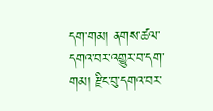དག་གམ། ནགས་ཚལ་དགའ་བར་འགྱུར་བ་དག་གམ། རྫིང་བུ་དགའ་བར་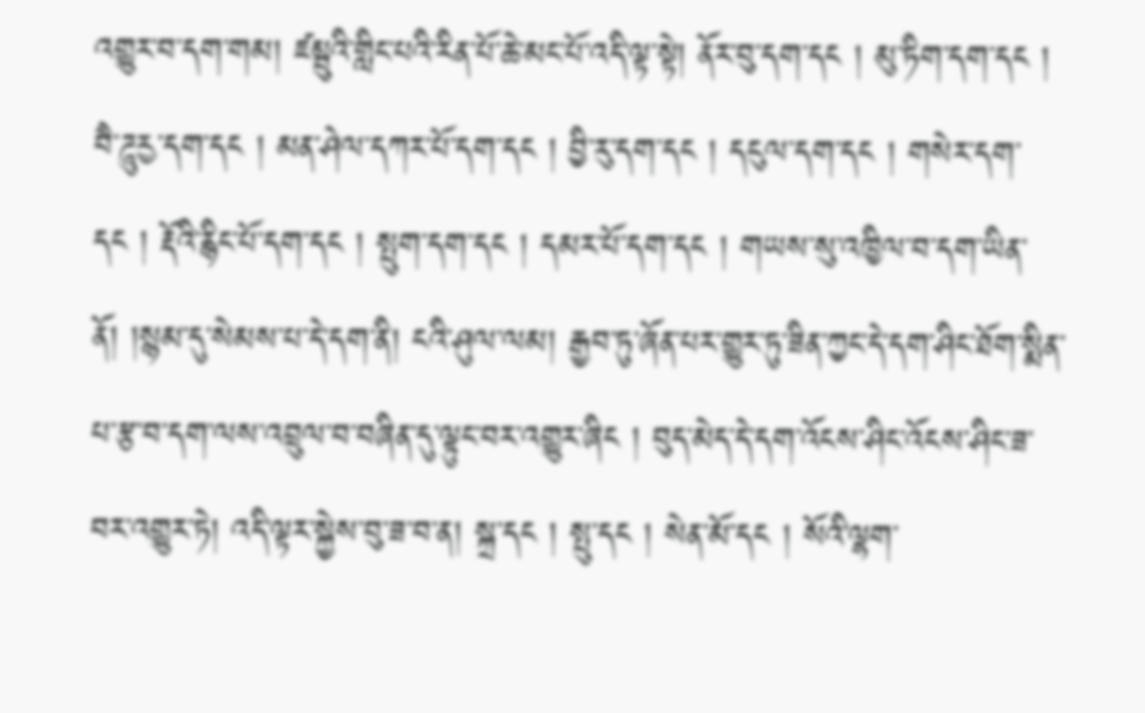འགྱུར་བ་དག་གམ། ཛམྦུའི་གླིང་པའི་རིན་པོ་ཆེ་མང་པོ་འདི་ལྟ་སྟེ། ནོར་བུ་དག་དང ། མུ་ཏིག་དག་དང ། བཻ་ཌཱུརྱ་དག་དང ། མན་ཤེལ་དཀར་པོ་དག་དང ། བྱི་རུ་དག་དང ། དངུལ་དག་དང ། གསེར་དག་དང ། རྡོའི་རྙིང་པོ་དག་དང ། སྤུག་དག་དང ། དམར་པོ་དག་དང ། གཡས་སུ་འཁྱིལ་བ་དག་ཡིན་ནོ། །སྙམ་དུ་སེམས་པ་དེ་དག་ནི། ངའི་ཤུལ་ལམ། རྒྱབ་ཏུ་ཞོན་པར་གྱུར་ཏུ་ཟིན་ཀྱང་དེ་དག་ཤིང་ཐོག་སྨིན་པ་རྩ་བ་དག་ལས་འབྲུལ་བ་བཞིན་དུ་ལྟུང་བར་འགྱུར་ཞིང ། བུད་མེད་དེ་དག་འོངས་ཤིང་འོངས་ཤིང་ཟ་བར་འགྱུར་ཏེ། འདི་ལྟར་སྐྱེས་བུ་ཟ་བ་ན། སྐྲ་དང ། སྤུ་དང ། སེན་མོ་དང ། སོའི་ལྷག་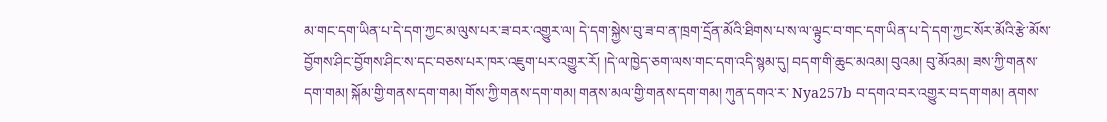མ་གང་དག་ཡིན་པ་དེ་དག་ཀྱང་མ་ལུས་པར་ཟ་བར་འགྱུར་ལ། དེ་དག་སྐྱེས་བུ་ཟ་བ་ན་ཁྲག་དྲོན་མོའི་ཐིགས་པ་ས་ལ་ལྟུང་བ་གང་དག་ཡིན་པ་དེ་དག་ཀྱང་སོར་མོའི་རྩེ་མོས་བྱོགས་ཤིང་བྱོགས་ཤིང་ས་དང་བཅས་པར་ཁར་འཇུག་པར་འགྱུར་རོ། །དེ་ལ་ཁྱེད་ཅག་ལས་གང་དག་འདི་སྙམ་དུ། བདག་གི་ཆུང་མའམ། བུའམ། བུ་མོའམ། ཟས་ཀྱི་གནས་དག་གམ། སྐོམ་གྱི་གནས་དག་གམ། གོས་ཀྱི་གནས་དག་གམ། གནས་མལ་གྱི་གནས་དག་གམ། ཀུན་དགའ་ར་ Nya257b བ་དགའ་བར་འགྱུར་བ་དག་གམ། ནགས་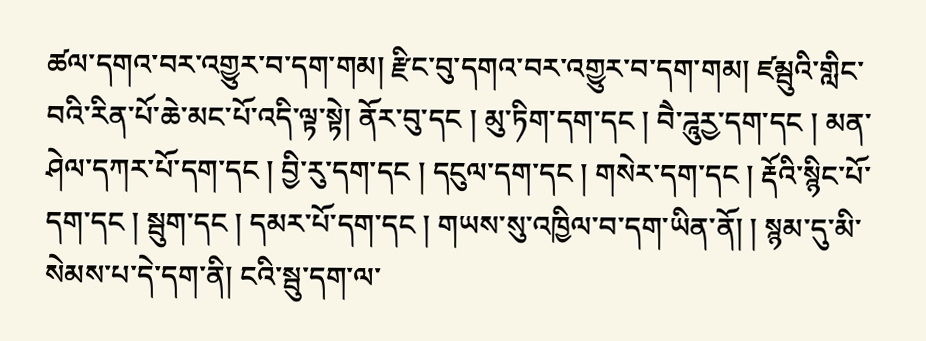ཚལ་དགའ་བར་འགྱུར་བ་དག་གམ། རྫིང་བུ་དགའ་བར་འགྱུར་བ་དག་གམ། ཛམྦུའི་གླིང་བའི་རིན་པོ་ཆེ་མང་པོ་འདི་ལྟ་སྟེ། ནོར་བུ་དང ། མུ་ཏིག་དག་དང ། བཻ་ཌཱུརྱ་དག་དང ། མན་ཤེལ་དཀར་པོ་དག་དང ། བྱི་རུ་དག་དང ། དངུལ་དག་དང ། གསེར་དག་དང ། རྡོའི་སྙིང་པོ་དག་དང ། སྦུག་དང ། དམར་པོ་དག་དང ། གཡས་སུ་འཁྱིལ་བ་དག་ཡིན་ནོ། ། སྙམ་དུ་མི་སེམས་པ་དེ་དག་ནི། ངའི་སྦུ་དག་ལ་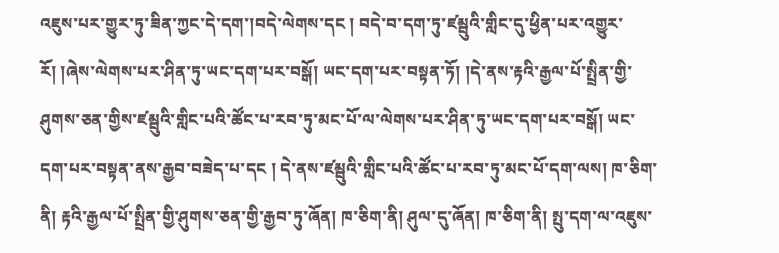འཇུས་པར་གྱུར་ཏུ་ཟིན་ཀྱང་དེ་དག་།བདེ་ལེགས་དང ། བདེ་བ་དག་ཏུ་ཛམྦུའི་གླིང་དུ་ཕྱིན་པར་འགྱུར་རོ། །ཞེས་ལེགས་པར་ཤིན་ཏུ་ཡང་དག་པར་བསྒོ། ཡང་དག་པར་བསྟན་ཏོ། །དེ་ནས་རྟའི་རྒྱལ་པོ་སྤྲིན་གྱི་ཤུགས་ཅན་གྱིས་ཛམྦུའི་གླིང་པའི་ཚོང་པ་རབ་ཏུ་མང་པོ་ལ་ལེགས་པར་ཤིན་ཏུ་ཡང་དག་པར་བསྒོ། ཡང་དག་པར་བསྟན་ནས་རྒྱབ་བཟེད་པ་དང ། དེ་ནས་ཛམྦུའི་གླིང་པའི་ཚོང་པ་རབ་ཏུ་མང་པོ་དག་ལས། ཁ་ཅིག་ནི། རྟའི་རྒྱལ་པོ་སྤྲིན་གྱི་ཤུགས་ཅན་གྱི་རྒྱབ་ཏུ་ཞོན། ཁ་ཅིག་ནི། ཤུལ་དུ་ཞོན། ཁ་ཅིག་ནི། སྤུ་དག་ལ་འཇུས་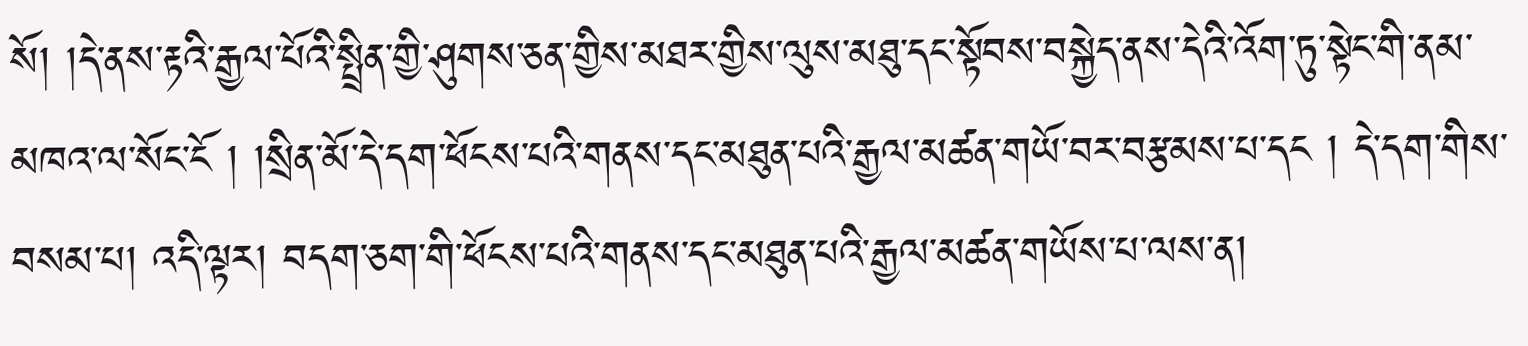སོ། །དེ་ནས་རྟའི་རྒྱལ་པོའི་སྤྲིན་གྱི་ཤུགས་ཅན་གྱིས་མཐར་གྱིས་ལུས་མཐུ་དང་སྟོབས་བསྐྱེད་ནས་དེའི་འོག་ཏུ་སྟེང་གི་ནམ་མཁའ་ལ་སོང་ངོ ། །སྲིན་མོ་དེ་དག་ཕོངས་པའི་གནས་དང་མཐུན་པའི་རྒྱལ་མཚན་གཡོ་བར་བརྩམས་པ་དང ། དེ་དག་གིས་བསམ་པ། འདི་ལྟར། བདག་ཅག་གི་ཕོངས་པའི་གནས་དང་མཐུན་པའི་རྒྱལ་མཚན་གཡོས་པ་ལས་ན།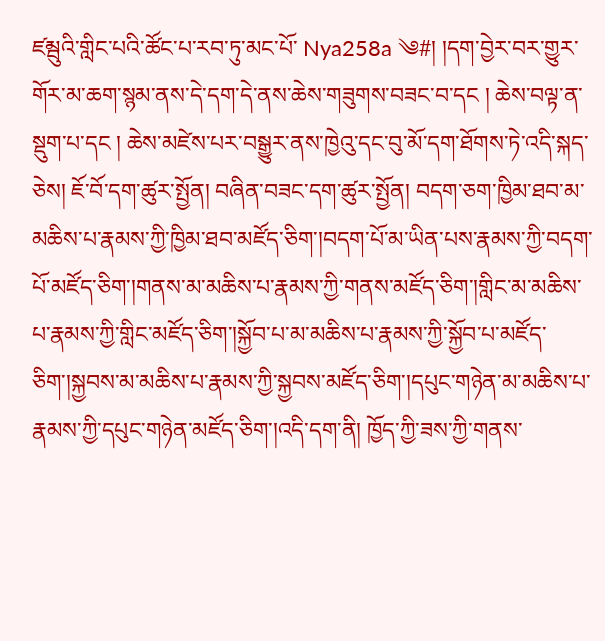ཛམྦུའི་གླིང་པའི་ཚོང་པ་རབ་ཏུ་མང་པོ་ Nya258a ༄#། །དག་བྱེར་བར་གྱུར་གོར་མ་ཆག་སྙམ་ནས་དེ་དག་དེ་ནས་ཆེས་གཟུགས་བཟང་བ་དང ། ཆེས་བལྟ་ན་སྡུག་པ་དང ། ཆེས་མཛེས་པར་བསྒྱུར་ནས་ཁྱེའུ་དང་བུ་མོ་དག་ཐོགས་ཏེ་འདི་སྐད་ཅེས། ཇོ་བོ་དག་ཚུར་སྤྱོན། བཞིན་བཟང་དག་ཚུར་སྤྱོན། བདག་ཅག་ཁྱིམ་ཐབ་མ་མཆིས་པ་རྣམས་ཀྱི་ཁྱིམ་ཐབ་མཛོད་ཅིག་།བདག་པོ་མ་ཡིན་པས་རྣམས་ཀྱི་བདག་པོ་མཛོད་ཅིག་།གནས་མ་མཆིས་པ་རྣམས་ཀྱི་གནས་མཛོད་ཅིག་།གླིང་མ་མཆིས་པ་རྣམས་ཀྱི་གླིང་མཛོད་ཅིག་།སྐྱོབ་པ་མ་མཆིས་པ་རྣམས་ཀྱི་སྐྱོབ་པ་མཛོད་ཅིག་།སྐྱབས་མ་མཆིས་པ་རྣམས་ཀྱི་སྐྱབས་མཛོད་ཅིག་།དཔུང་གཉེན་མ་མཆིས་པ་རྣམས་ཀྱི་དཔུང་གཉེན་མཛོད་ཅིག་།འདི་དག་ནི། ཁྱོད་ཀྱི་ཟས་ཀྱི་གནས་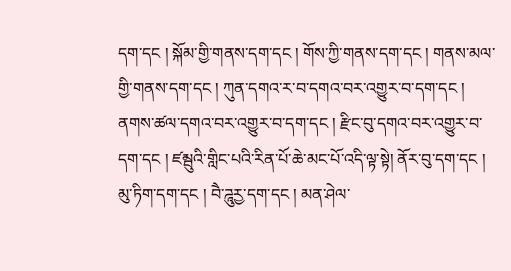དག་དང ། སྐོམ་གྱི་གནས་དག་དང ། གོས་ཀྱི་གནས་དག་དང ། གནས་མལ་གྱི་གནས་དག་དང ། ཀུན་དགའ་ར་བ་དགའ་བར་འགྱུར་བ་དག་དང ། ནགས་ཚལ་དགའ་བར་འགྱུར་བ་དག་དང ། རྫིང་བུ་དགའ་བར་འགྱུར་བ་དག་དང ། ཛམྦུའི་གླིང་པའི་རིན་པོ་ཆེ་མང་པོ་འདི་ལྟ་སྟེ། ནོར་བུ་དག་དང ། མུ་ཏིག་དག་དང ། བཻ་ཌཱུརྱ་དག་དང ། མན་ཤེལ་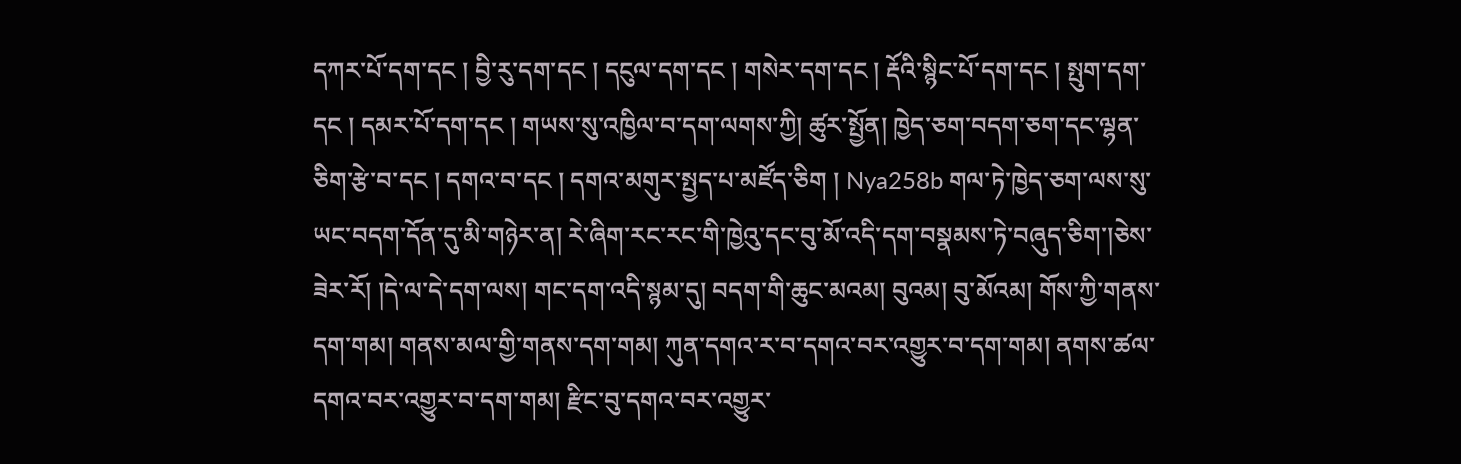དཀར་པོ་དག་དང ། བྱི་རུ་དག་དང ། དངུལ་དག་དང ། གསེར་དག་དང ། རྡོའི་སྙིང་པོ་དག་དང ། སྤུག་དག་དང ། དམར་པོ་དག་དང ། གཡས་སུ་འཁྱིལ་བ་དག་ལགས་ཀྱི། ཚུར་སྤྱོན། ཁྱེད་ཅག་བདག་ཅག་དང་ལྷན་ཅིག་རྩེ་བ་དང ། དགའ་བ་དང ། དགའ་མགུར་སྤྱད་པ་མཛོད་ཅིག ། Nya258b གལ་ཏེ་ཁྱེད་ཅག་ལས་སུ་ཡང་བདག་དོན་དུ་མི་གཉེར་ན། རེ་ཞིག་རང་རང་གི་ཁྱེའུ་དང་བུ་མོ་འདི་དག་བསྣམས་ཏེ་བཞུད་ཅིག་།ཅེས་ཟེར་རོ། །དེ་ལ་དེ་དག་ལས། གང་དག་འདི་སྙམ་དུ། བདག་གི་ཆུང་མའམ། བུའམ། བུ་མོའམ། གོས་ཀྱི་གནས་དག་གམ། གནས་མལ་གྱི་གནས་དག་གམ། ཀུན་དགའ་ར་བ་དགའ་བར་འགྱུར་བ་དག་གམ། ནགས་ཚལ་དགའ་བར་འགྱུར་བ་དག་གམ། རྫིང་བུ་དགའ་བར་འགྱུར་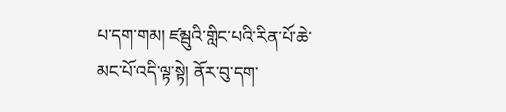པ་དག་གམ། ཛམྦུའི་གླིང་པའི་རིན་པོ་ཆེ་མང་པོ་འདི་ལྟ་སྟེ། ནོར་བུ་དག་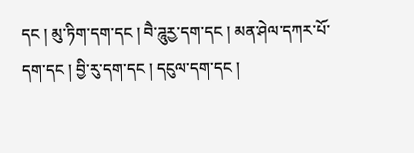དང ། མུ་ཏིག་དག་དང ། བཻ་ཌཱུརྱ་དག་དང ། མན་ཤེལ་དཀར་པོ་དག་དང ། བྱི་རུ་དག་དང ། དངུལ་དག་དང །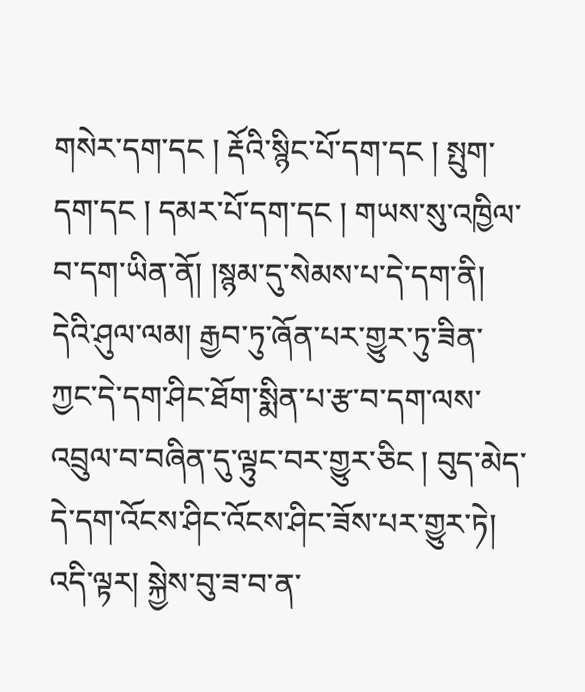གསེར་དག་དང ། རྡོའི་སྙིང་པོ་དག་དང ། སྤུག་དག་དང ། དམར་པོ་དག་དང ། གཡས་སུ་འཁྱིལ་བ་དག་ཡིན་ནོ། །སྙམ་དུ་སེམས་པ་དེ་དག་ནི། དེའི་ཤུལ་ལམ། རྒྱབ་ཏུ་ཞོན་པར་གྱུར་ཏུ་ཟིན་ཀྱང་དེ་དག་ཤིང་ཐོག་སྨིན་པ་རྩ་བ་དག་ལས་འབྲུལ་བ་བཞིན་དུ་ལྟུང་བར་གྱུར་ཅིང ། བུད་མེད་དེ་དག་འོངས་ཤིང་འོངས་ཤིང་ཟོས་པར་གྱུར་ཏེ། འདི་ལྟར། སྐྱེས་བུ་ཟ་བ་ན་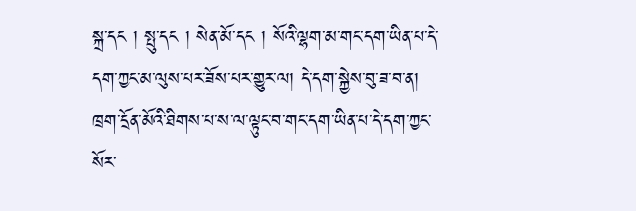སྐྲ་དང ། སྤུ་དང ། སེན་མོ་དང ། སོའི་ལྷག་མ་གང་དག་ཡིན་པ་དེ་དག་ཀྱང་མ་ལུས་པར་ཟོས་པར་གྱུར་ལ། དེ་དག་སྐྱེས་བུ་ཟ་བ་ན། ཁྲག་དྲོན་མོའི་ཐིགས་པ་ས་ལ་ལྟུང་བ་གང་དག་ཡིན་པ་དེ་དག་ཀྱང་སོར་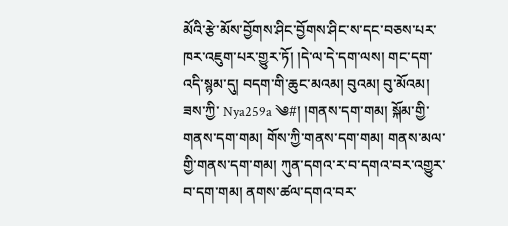མོའི་རྩེ་མོས་བྱོགས་ཤིང་བྱོགས་ཤིང་ས་དང་བཅས་པར་ཁར་འཇུག་པར་གྱུར་ཏོ། །དེ་ལ་དེ་དག་ལས། གང་དག་འདི་སྙམ་དུ། བདག་གི་ཆུང་མའམ། བུའམ། བུ་མོའམ། ཟས་ཀྱི་ Nya259a ༄#། །གནས་དག་གམ། སྐོམ་གྱི་གནས་དག་གམ། གོས་ཀྱི་གནས་དག་གམ། གནས་མལ་གྱི་གནས་དག་གམ། ཀུན་དགའ་ར་བ་དགའ་བར་འགྱུར་བ་དག་གམ། ནགས་ཚལ་དགའ་བར་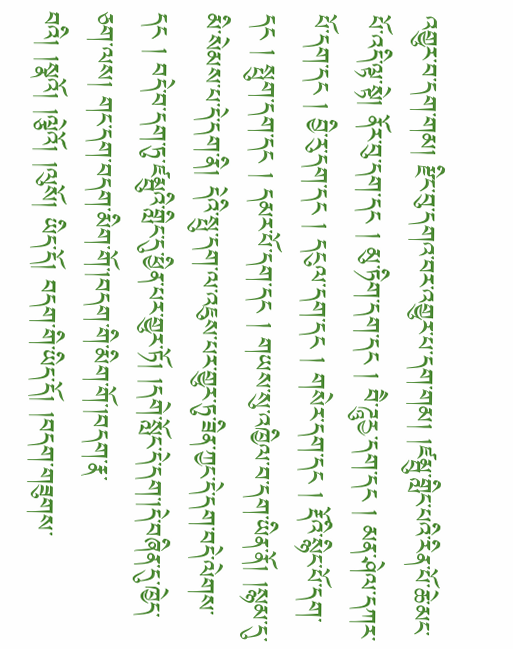འགྱུར་བ་དག་གམ། རྫིང་བུ་དགའ་བར་འགྱུར་པ་དག་གམ། །ཛམྦུ་གླིང་པའི་རིན་པོ་ཆེ་མང་པོ་འདི་ལྟ་སྟེ། ནོར་བུ་དག་དང ། མུ་ཏིག་དག་དང ། བཻ་ཌཱུརྱ་དག་དང ། མན་ཤེལ་དཀར་པོ་དག་དང ། བྱི་རུ་དག་དང ། དངུལ་དག་དང ། གསེར་དག་དང ། རྡོའི་སྙིང་པོ་དག་དང ། སྤུག་དག་དང ། དམར་པོ་དག་དང ། གཡས་སུ་འཁྱིལ་བ་དག་ཡིན་ནོ། །སྙམ་དུ་མི་སེམས་པ་དེ་དག་ནི། དེའི་སྤུ་དག་ལ་འཇུས་པར་གྱུར་ཏུ་ཟིན་ཀྱང་དེ་དག་བདེ་ལེགས་དང ། བདེ་བ་དག་ཏུ་ཛམྦུའི་གླིང་དུ་ཕྱིན་པར་གྱུར་ཏོ། །དགེ་སློང་དེ་དག་།དེ་བཞིན་དུ་ཁྱེད་ཅག་ལས། གང་དག་བདག་མིག་གོ་།བདག་གི་མིག་གོ་།བདག་རྣ་བའི། །སྣའོ། །ལྕེའོ། །ལུསོ། ཡིད་དོ། བདག་གི་ཡིད་དོ། །བདག་གཟུགས་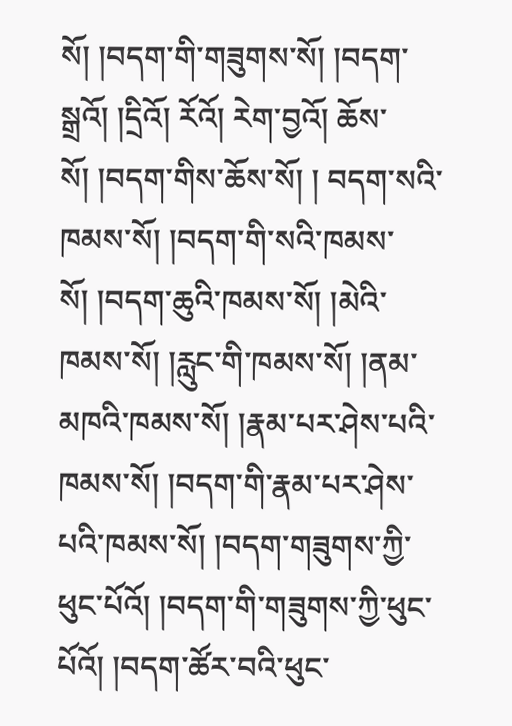སོ། །བདག་གི་གཟུགས་སོ། །བདག་སྒྲའོ། །དྲིའོ། རོའོ། རེག་བྱའོ། ཆོས་སོ། །བདག་གིས་ཆོས་སོ། ། བདག་སའི་ཁམས་སོ། །བདག་གི་སའི་ཁམས་སོ། །བདག་ཆུའི་ཁམས་སོ། །མེའི་ཁམས་སོ། །རླུང་གི་ཁམས་སོ། །ནམ་མཁའི་ཁམས་སོ། །རྣམ་པར་ཤེས་པའི་ཁམས་སོ། །བདག་གི་རྣམ་པར་ཤེས་པའི་ཁམས་སོ། །བདག་གཟུགས་ཀྱི་ཕུང་པོའོ། །བདག་གི་གཟུགས་ཀྱི་ཕུང་པོའོ། །བདག་ཚོར་བའི་ཕུང་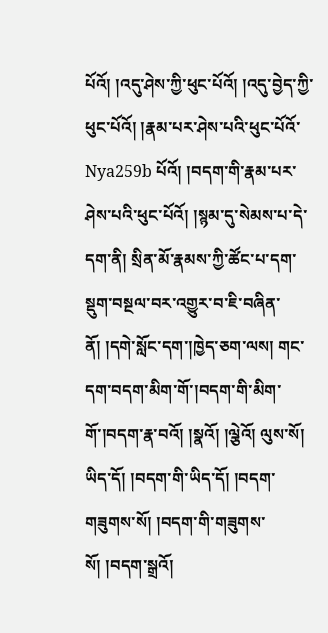པོའོ། །འདུ་ཤེས་ཀྱི་ཕུང་པོའོ། །འདུ་བྱེད་ཀྱི་ཕུང་པོའོ། །རྣམ་པར་ཤེས་པའི་ཕུང་པོའོ་ Nya259b པོའོ། །བདག་གི་རྣམ་པར་ཤེས་པའི་ཕུང་པོའོ། །སྙམ་དུ་སེམས་པ་དེ་དག་ནི། སྲིན་མོ་རྣམས་ཀྱི་ཚོང་པ་དག་སྡུག་བསྔལ་བར་འགྱུར་བ་ཇི་བཞིན་ནོ། །དགེ་སློང་དག་།ཁྱེད་ཅག་ལས། གང་དག་བདག་མིག་གོ་།བདག་གི་མིག་གོ་།བདག་རྣ་བའོ། །སྣའོ། །ལྕེའོ། ལུས་སོ། ཡིད་དོ། །བདག་གི་ཡིད་དོ། །བདག་གཟུགས་སོ། །བདག་གི་གཟུགས་སོ། །བདག་སྒྲའོ།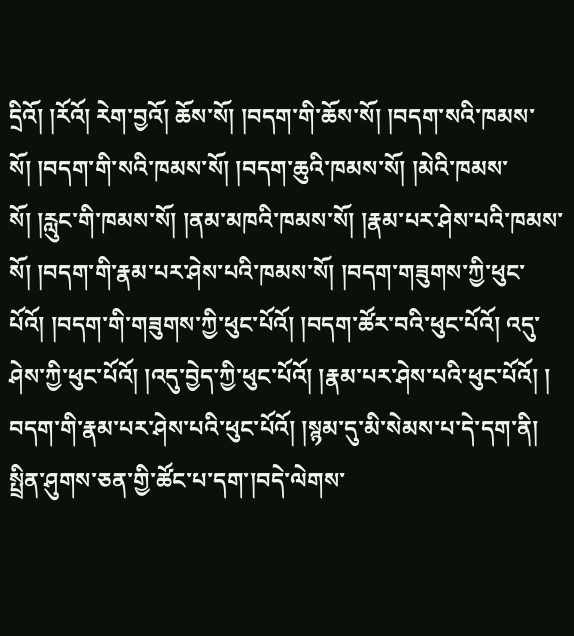དྲིའོ། །རོའོ། རེག་བྱའོ། ཆོས་སོ། །བདག་གི་ཆོས་སོ། །བདག་སའི་ཁམས་སོ། །བདག་གི་སའི་ཁམས་སོ། །བདག་ཆུའི་ཁམས་སོ། །མེའི་ཁམས་སོ། །རླུང་གི་ཁམས་སོ། །ནམ་མཁའི་ཁམས་སོ། །རྣམ་པར་ཤེས་པའི་ཁམས་སོ། །བདག་གི་རྣམ་པར་ཤེས་པའི་ཁམས་སོ། །བདག་གཟུགས་ཀྱི་ཕུང་པོའོ། །བདག་གི་གཟུགས་ཀྱི་ཕུང་པོའོ། །བདག་ཚོར་བའི་ཕུང་པོའོ། འདུ་ཤེས་ཀྱི་ཕུང་པོའོ། །འདུ་བྱེད་ཀྱི་ཕུང་པོའོ། །རྣམ་པར་ཤེས་པའི་ཕུང་པོའོ། ། བདག་གི་རྣམ་པར་ཤེས་པའི་ཕུང་པོའོ། །སྙམ་དུ་མི་སེམས་པ་དེ་དག་ནི། སྤྲིན་ཤུགས་ཅན་གྱི་ཚོང་པ་དག་།བདེ་ལེགས་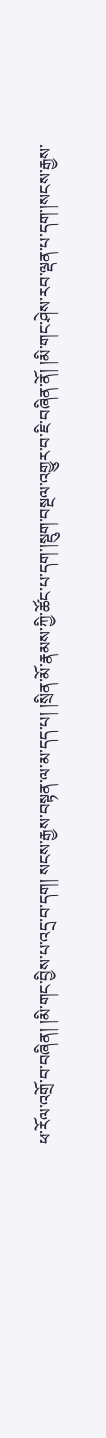ཕ་རོལ་འགྲོ་བ་བཞིན། །མི་གང་བྱིས་པ་འདྲ་བ་དག། སངས་རྒྱས་བསྟན་ལ་མ་དད་པ། །སྲིན་མོ་རྣམས་ཀྱི་ཚོང་པ་དག་།སྡུག་བསྔལ་འགྱུར་བ་ཇི་བཞིན་ནོ། །མི་གང་ཤེས་རབ་ལྡན་པ་དག་།སངས་རྒྱས་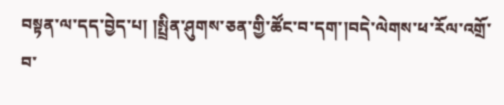བསྟན་ལ་དད་བྱེད་པ། །སྤྲིན་ཤུགས་ཅན་གྱི་ཚོང་བ་དག་།བདེ་ལེགས་ཕ་རོལ་འགྲོ་བ་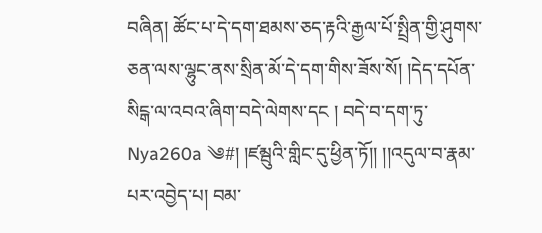བཞིན། ཚོང་པ་དེ་དག་ཐམས་ཅད་རྟའི་རྒྱལ་པོ་སྤྲིན་གྱི་ཤུགས་ཅན་ལས་ལྷུང་ནས་སྲིན་མོ་དེ་དག་གིས་ཟོས་སོ། །དེད་དཔོན་སིངྒ་ལ་འབའ་ཞིག་བདེ་ལེགས་དང ། བདེ་བ་དག་ཏུ་ Nya260a ༄#། །ཛམྦུའི་གླིང་དུ་ཕྱིན་ཏོ།། །།འདུལ་བ་རྣམ་པར་འབྱེད་པ། བམ་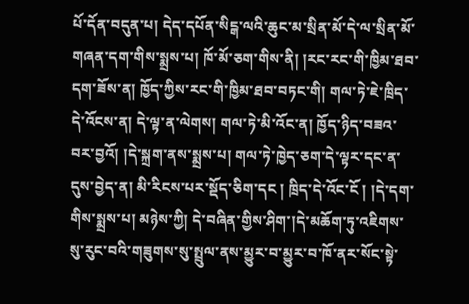པོ་དོན་བདུན་པ། དེད་དཔོན་སིངྒ་ལའི་ཆུང་མ་སྲིན་མོ་དེ་ལ་སྲིན་མོ་གཞན་དག་གིས་སྨྲས་པ། ཁོ་མོ་ཅག་གིས་ནི། །རང་རང་གི་ཁྱིམ་ཐབ་དག་ཟོས་ན། ཁྱོད་ཀྱིས་རང་གི་ཁྱིམ་ཐབ་བཏང་གི། གལ་ཏེ་ཇེ་ཁྲིད་དེ་འོངས་ན། དེ་ལྟ་ན་ལེགས། གལ་ཏེ་མི་འོང་ན། ཁྱོད་ཉིད་བཟའ་བར་བྱའོ། །དེ་སྐྲག་ནས་སྨྲས་པ། གལ་ཏེ་ཁྱེད་ཅག་དེ་ལྟར་དང་ན་དུས་བྱེད་ན། མི་རིངས་པར་སྡོད་ཅིག་དང ། ཁྲིད་དེ་འོང་ངོ ། །དེ་དག་གིས་སྨྲས་པ། མཉེས་ཀྱི། དེ་བཞིན་གྱིས་ཤིག་།དེ་མཆོག་ཏུ་འཇིགས་སུ་རུང་བའི་གཟུགས་སུ་སྤྲུལ་ནས་མྱུར་བ་མྱུར་བ་ཁོ་ནར་སོང་སྟེ་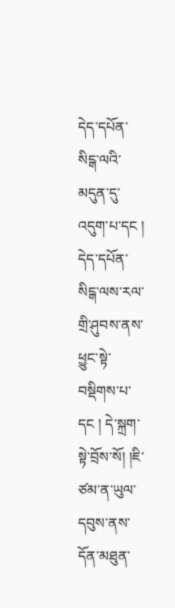དེད་དཔོན་སིངྒ་ལའི་མདུན་དུ་འདུག་པ་དང ། དེད་དཔོན་སིངྒ་ལས་རལ་གྲི་ཤུབས་ནས་ཕྱུང་སྟེ་བསྡིགས་པ་དང ། དེ་སྐྲག་སྟེ་བྲོས་སོ། །ཇི་ཙམ་ན་ཡུལ་དབུས་ནས་དོན་མཐུན་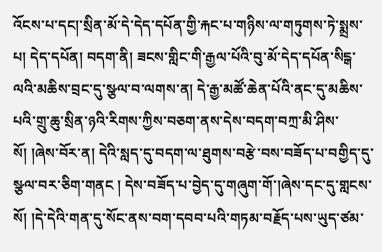འོངས་པ་དང།་སྲིན་མོ་དེ་དེད་དཔོན་གྱི་རྐང་པ་གཉིས་ལ་གཏུགས་ཏེ་སྨྲས་པ། དེད་དཔོན། བདག་ནི། ཟངས་གླིང་གི་རྒྱལ་པོའི་བུ་མོ་དེད་དཔོན་སིངྒ་ལའི་མཆིས་བྲང་དུ་སྩལ་བ་ལགས་ན། དེ་རྒྱ་མཚོ་ཆེན་པོའི་ནང་དུ་མཆིས་པའི་གྲུ་ཆུ་སྲིན་ཉའི་རིགས་ཀྱིས་བཅག་ནས་དེས་བདག་བཀྲ་མི་ཤིས་སོ། །ཞེས་བོར་ན། དེའི་སླད་དུ་བདག་ལ་ཐུགས་བརྩེ་བས་བཟོད་པ་བགྱིད་དུ་སྩལ་བར་ཅིག་གནང ། དེས་བཟོད་པ་བྱེད་དུ་གཞུག་གོ་།ཞེས་དང་དུ་གླངས་སོ། །དེ་དེའི་གན་དུ་སོང་ནས་བག་དབབ་པའི་གཏམ་བརྗོད་པས་ཡུད་ཙམ་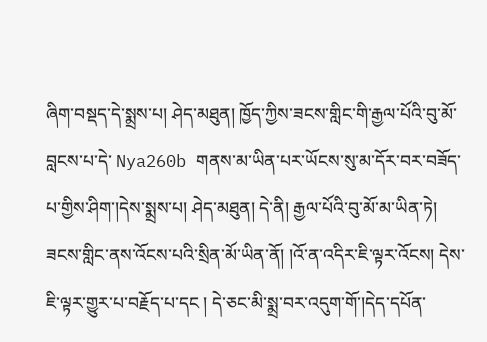ཞིག་བསྡད་དེ་སྨྲས་པ། ཤེད་མཐུན། ཁྱོད་ཀྱིས་ཟངས་གླིང་གི་རྒྱལ་པོའི་བུ་མོ་བླངས་པ་དེ་ Nya260b གནས་མ་ཡིན་པར་ཡོངས་སུ་མ་དོར་བར་བཟོད་པ་གྱིས་ཤིག་།དེས་སྨྲས་པ། ཤེད་མཐུན། དེ་ནི། རྒྱལ་པོའི་བུ་མོ་མ་ཡིན་ཏེ། ཟངས་གླིང་ནས་འོངས་པའི་སྲིན་མོ་ཡིན་ནོ། །འོ་ན་འདིར་ཇི་ལྟར་འོངས། དེས་ཇི་ལྟར་གྱུར་པ་བརྗོད་པ་དང ། དེ་ཅང་མི་སྨྲ་བར་འདུག་གོ་།དེད་དཔོན་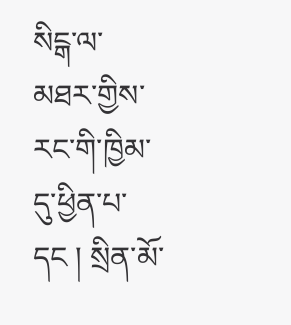སིངྒ་ལ་མཐར་གྱིས་རང་གི་ཁྱིམ་དུ་ཕྱིན་པ་དང ། སྲིན་མོ་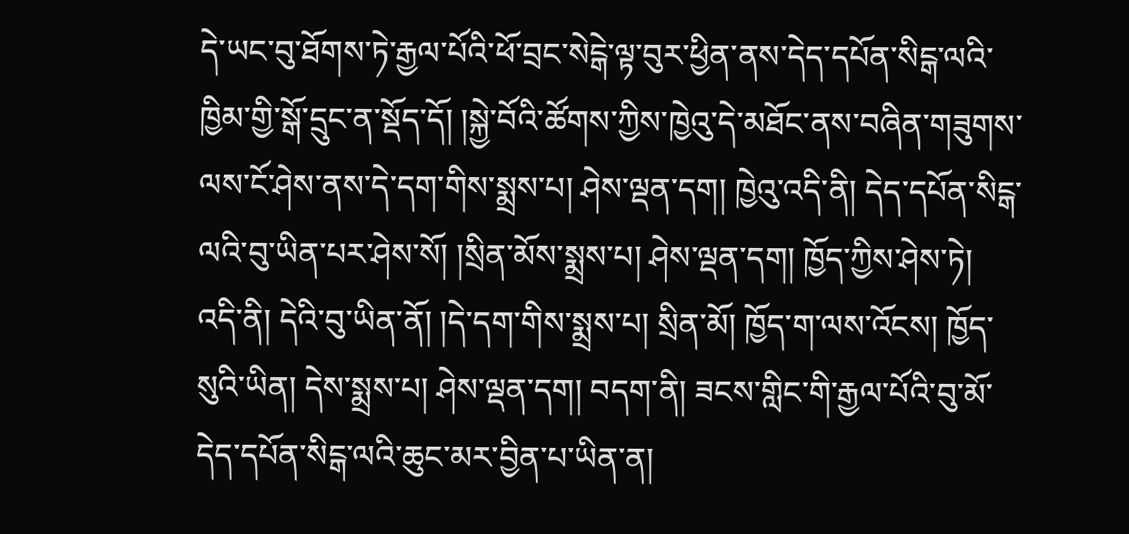དེ་ཡང་བུ་ཐོགས་ཏེ་རྒྱལ་པོའི་ཕོ་བྲང་སེངྒེ་ལྟ་བུར་ཕྱིན་ནས་དེད་དཔོན་སིངྒ་ལའི་ཁྱིམ་གྱི་སྒོ་དྲུང་ན་སྡོད་དོ། །སྐྱེ་བོའི་ཚོགས་ཀྱིས་ཁྱེའུ་དེ་མཐོང་ནས་བཞིན་གཟུགས་ལས་ངོ་ཤེས་ནས་དེ་དག་གིས་སྨྲས་པ། ཤེས་ལྡན་དག། ཁྱེའུ་འདི་ནི། དེད་དཔོན་སིངྒ་ལའི་བུ་ཡིན་པར་ཤེས་སོ། །སྲིན་མོས་སྨྲས་པ། ཤེས་ལྡན་དག། ཁྱོད་ཀྱིས་ཤེས་ཏེ། འདི་ནི། དེའི་བུ་ཡིན་ནོ། །དེ་དག་གིས་སྨྲས་པ། སྲིན་མོ། ཁྱོད་ག་ལས་འོངས། ཁྱོད་སུའི་ཡིན། དེས་སྨྲས་པ། ཤེས་ལྡན་དག། བདག་ནི། ཟངས་གླིང་གི་རྒྱལ་པོའི་བུ་མོ་དེད་དཔོན་སིངྒ་ལའི་ཆུང་མར་བྱིན་པ་ཡིན་ན།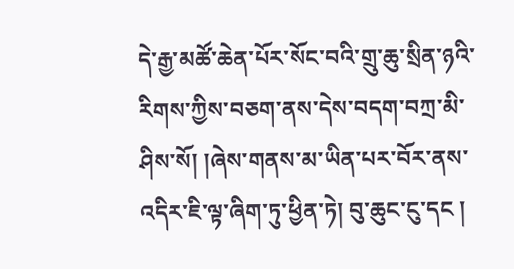དེ་རྒྱ་མཚོ་ཆེན་པོར་སོང་བའི་གྲུ་ཆུ་སྲིན་ཉའི་རིགས་ཀྱིས་བཅག་ནས་དེས་བདག་བཀྲ་མི་ཤིས་སོ། །ཞེས་གནས་མ་ཡིན་པར་བོར་ནས་འདིར་ཇི་ལྟ་ཞིག་ཏུ་ཕྱིན་ཏེ། བུ་ཆུང་ངུ་དང །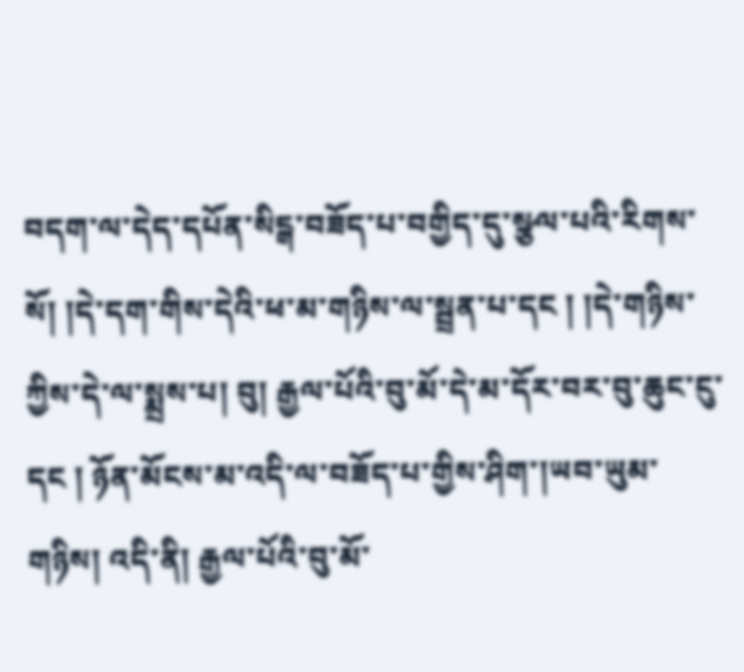བདག་ལ་དེད་དཔོན་སིངྒ་བཟོད་པ་བགྱིད་དུ་སྩལ་པའི་རིགས་སོ། །དེ་དག་གིས་དེའི་ཕ་མ་གཉིས་ལ་སྦྲན་པ་དང ། །དེ་གཉིས་ཀྱིས་དེ་ལ་སྨྲས་པ། བུ། རྒྱལ་པོའི་བུ་མོ་དེ་མ་དོར་བར་བུ་ཆུང་ངུ་དང ། ཉོན་མོངས་མ་འདི་ལ་བཟོད་པ་གྱིས་ཤིག་།ཡབ་ཡུམ་གཉིས། འདི་ནི། རྒྱལ་པོའི་བུ་མོ་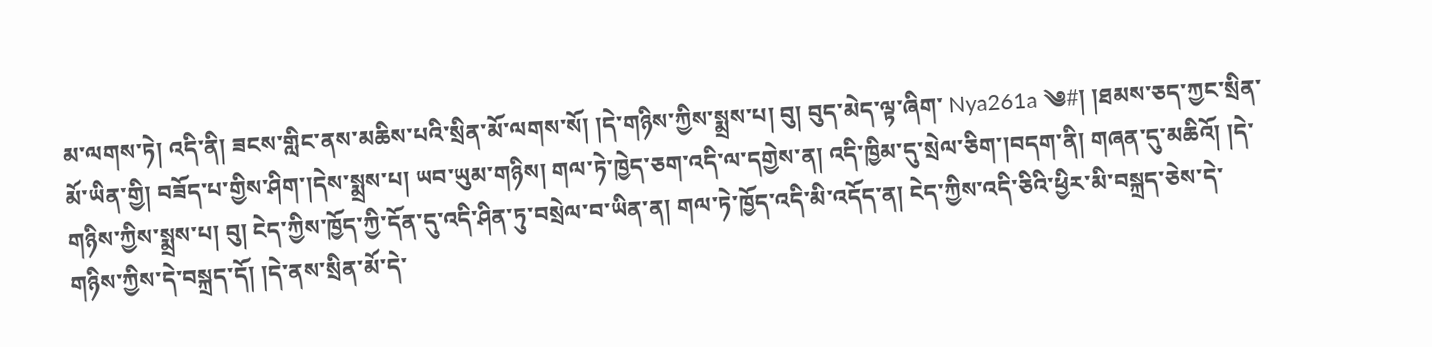མ་ལགས་ཏེ། འདི་ནི། ཟངས་གླིང་ནས་མཆིས་པའི་སྲིན་མོ་ལགས་སོ། །དེ་གཉིས་ཀྱིས་སྨྲས་པ། བུ། བུད་མེད་ལྟ་ཞིག་ Nya261a ༄#། །ཐམས་ཅད་ཀྱང་སྲིན་མོ་ཡིན་གྱི། བཟོད་པ་གྱིས་ཤིག་།དེས་སྨྲས་པ། ཡབ་ཡུམ་གཉིས། གལ་ཏེ་ཁྱེད་ཅག་འདི་ལ་དགྱེས་ན། འདི་ཁྱིམ་དུ་སྲེལ་ཅིག་།བདག་ནི། གཞན་དུ་མཆིའོ། །དེ་གཉིས་ཀྱིས་སྨྲས་པ། བུ། ངེད་ཀྱིས་ཁྱོད་ཀྱི་དོན་དུ་འདི་ཤིན་ཏུ་བསྲེལ་བ་ཡིན་ན། གལ་ཏེ་ཁྱོད་འདི་མི་འདོད་ན། ངེད་ཀྱིས་འདི་ཅིའི་ཕྱིར་མི་བསྐྲད་ཅེས་དེ་གཉིས་ཀྱིས་དེ་བསྐྲད་དོ། །དེ་ནས་སྲིན་མོ་དེ་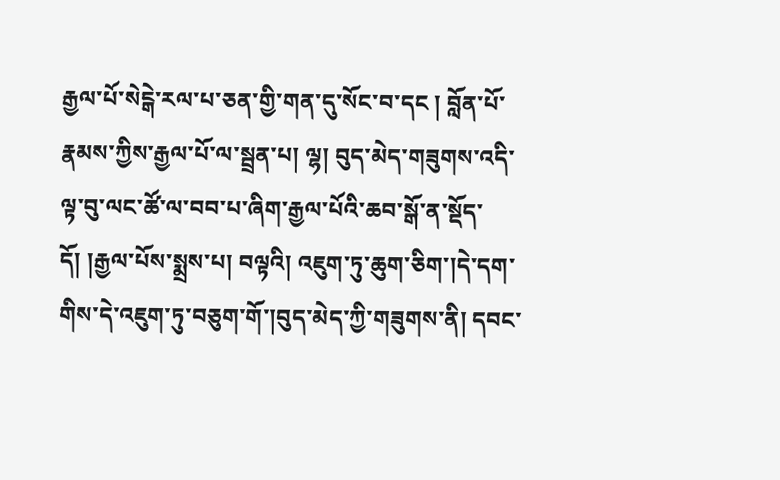རྒྱལ་པོ་སེངྒེ་རལ་པ་ཅན་གྱི་གན་དུ་སོང་བ་དང ། བློན་པོ་རྣམས་ཀྱིས་རྒྱལ་པོ་ལ་སྦྲན་པ། ལྷ། བུད་མེད་གཟུགས་འདི་ལྟ་བུ་ལང་ཚོ་ལ་བབ་པ་ཞིག་རྒྱལ་པོའི་ཆབ་སྒོ་ན་སྡོད་དོ། །རྒྱལ་པོས་སྨྲས་པ། བལྟའི། འཇུག་ཏུ་ཆུག་ཅིག་།དེ་དག་གིས་དེ་འཇུག་ཏུ་བཅུག་གོ་།བུད་མེད་ཀྱི་གཟུགས་ནི། དབང་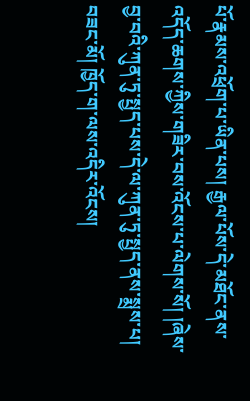པོ་རྣམས་འཕྲོག་པ་ཡིན་པས། རྒྱལ་པོས་དེ་མཐོང་ནས་འདོད་ཆགས་ཀྱིས་གཟིར་བས་འོངས་པ་ལེགས་སོ། །ཞེས་བྱ་བའི་ཀུན་ཏུ་སྤྱད་པས་དེ་ལ་ཀུན་ཏུ་སྤྱད་ནས་སྨྲས་པ། བཟང་མོ། ཁྱོད་ག་ལས་འདིར་འོངས།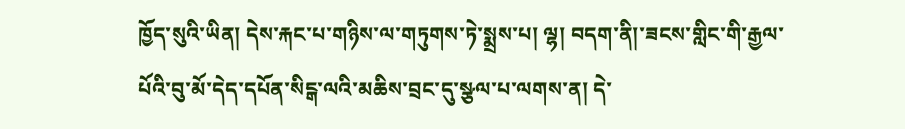ཁྱོད་སུའི་ཡིན། དེས་རྐང་པ་གཉིས་ལ་གཏུགས་ཏེ་སྨྲས་པ། ལྷ། བདག་ནི།་ཟངས་གླིང་གི་རྒྱལ་པོའི་བུ་མོ་དེད་དཔོན་སིངྒ་ལའི་མཆིས་བྲང་དུ་སྩལ་པ་ལགས་ན། དེ་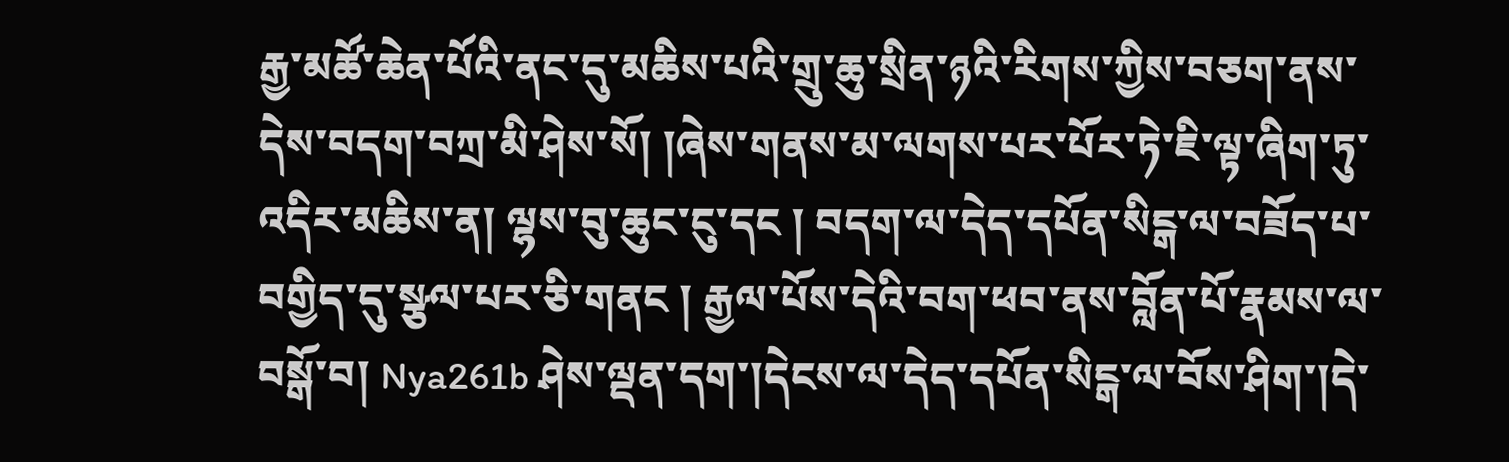རྒྱ་མཚོ་ཆེན་པོའི་ནང་དུ་མཆིས་པའི་གྲུ་ཆུ་སྲིན་ཉའི་རིགས་ཀྱིས་བཅག་ནས་དེས་བདག་བཀྲ་མི་ཤེས་སོ། །ཞེས་གནས་མ་ལགས་པར་པོར་ཏེ་ཇི་ལྟ་ཞིག་ཏུ་འདིར་མཆིས་ན། ལྷས་བུ་ཆུང་ངུ་དང ། བདག་ལ་དེད་དཔོན་སིངྒ་ལ་བཟོད་པ་བགྱིད་དུ་སྩལ་པར་ཅི་གནང ། རྒྱལ་པོས་དེའི་བག་ཕབ་ནས་བློན་པོ་རྣམས་ལ་བསྒོ་བ། Nya261b ཤེས་ལྡན་དག་།དེངས་ལ་དེད་དཔོན་སིངྒ་ལ་བོས་ཤིག་།དེ་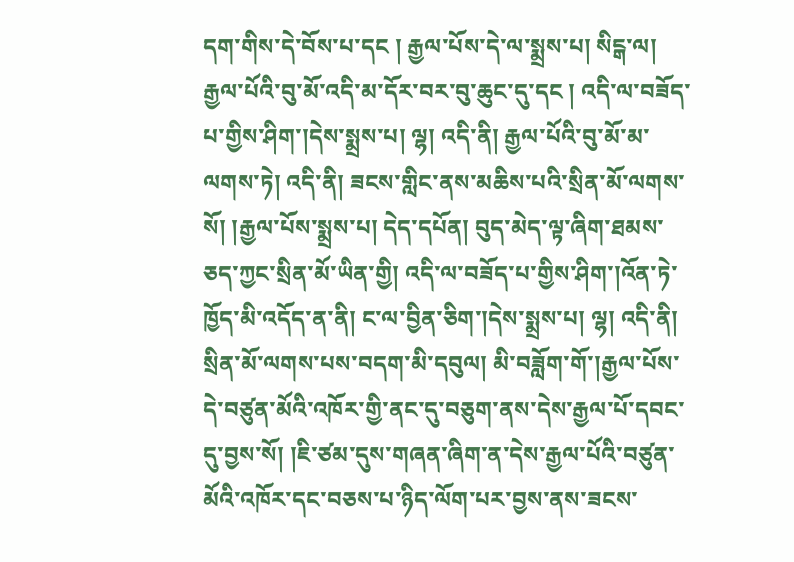དག་གིས་དེ་བོས་པ་དང ། རྒྱལ་པོས་དེ་ལ་སྨྲས་པ། སིངྒ་ལ། རྒྱལ་པོའི་བུ་མོ་འདི་མ་དོར་བར་བུ་ཆུང་དུ་དང ། འདི་ལ་བཟོད་པ་གྱིས་ཤིག་།དེས་སྨྲས་པ། ལྷ། འདི་ནི། རྒྱལ་པོའི་བུ་མོ་མ་ལགས་ཏེ། འདི་ནི། ཟངས་གླིང་ནས་མཆིས་པའི་སྲིན་མོ་ལགས་སོ། །རྒྱལ་པོས་སྨྲས་པ། དེད་དཔོན། བུད་མེད་ལྟ་ཞིག་ཐམས་ཅད་ཀྱང་སྲིན་མོ་ཡིན་གྱི། འདི་ལ་བཟོད་པ་གྱིས་ཤིག་།འོན་ཏེ་ཁྱོད་མི་འདོད་ན་ནི། ང་ལ་བྱིན་ཅིག་།དེས་སྨྲས་པ། ལྷ། འདི་ནི། སྲིན་མོ་ལགས་པས་བདག་མི་དབུལ། མི་བཟློག་གོ་།རྒྱལ་པོས་དེ་བཙུན་མོའི་འཁོར་གྱི་ནང་དུ་བཅུག་ནས་དེས་རྒྱལ་པོ་དབང་དུ་བྱས་སོ། །ཇི་ཙམ་དུས་གཞན་ཞིག་ན་དེས་རྒྱལ་པོའི་བཙུན་མོའི་འཁོར་དང་བཅས་པ་ཉིད་ལོག་པར་བྱས་ནས་ཟངས་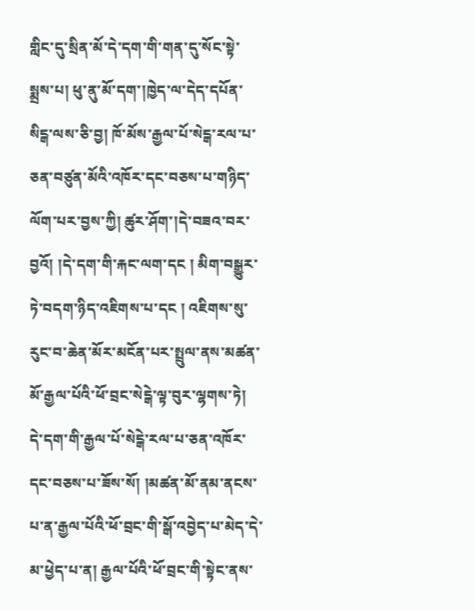གླིང་དུ་སྲིན་མོ་དེ་དག་གི་གན་དུ་སོང་སྟེ་སྨྲས་པ། ཕུ་ནུ་མོ་དག་།ཁྱེད་ལ་དེད་དཔོན་སིངྒ་ལས་ཅི་བྱ། ཁོ་མོས་རྒྱལ་པོ་སེངྒ་རལ་པ་ཅན་བཙུན་མོའི་འཁོར་དང་བཅས་པ་གཉིད་ལོག་པར་བྱས་ཀྱི། ཚུར་ཤོག་།དེ་བཟའ་བར་བྱའོ། །དེ་དག་གི་རྐང་ལག་དང ། མིག་བསྒྱུར་ཏེ་བདག་ཉིད་འཇིགས་པ་དང ། འཇིགས་སུ་རུང་བ་ཆེན་མོར་མངོན་པར་སྤྲུལ་ནས་མཚན་མོ་རྒྱལ་པོའི་ཕོ་བྲང་སེངྒེ་ལྟ་བུར་ལྷགས་ཏེ། དེ་དག་གི་རྒྱལ་པོ་སེངྒེ་རལ་པ་ཅན་འཁོར་དང་བཅས་པ་ཟོས་སོ། །མཚན་མོ་ནམ་ནངས་པ་ན་རྒྱལ་པོའི་ཕོ་བྲང་གི་སྒོ་འབྱེད་པ་མེད་དེ་མ་ཕྱེད་པ་ན། རྒྱལ་པོའི་ཕོ་བྲང་གི་སྟེང་ནས་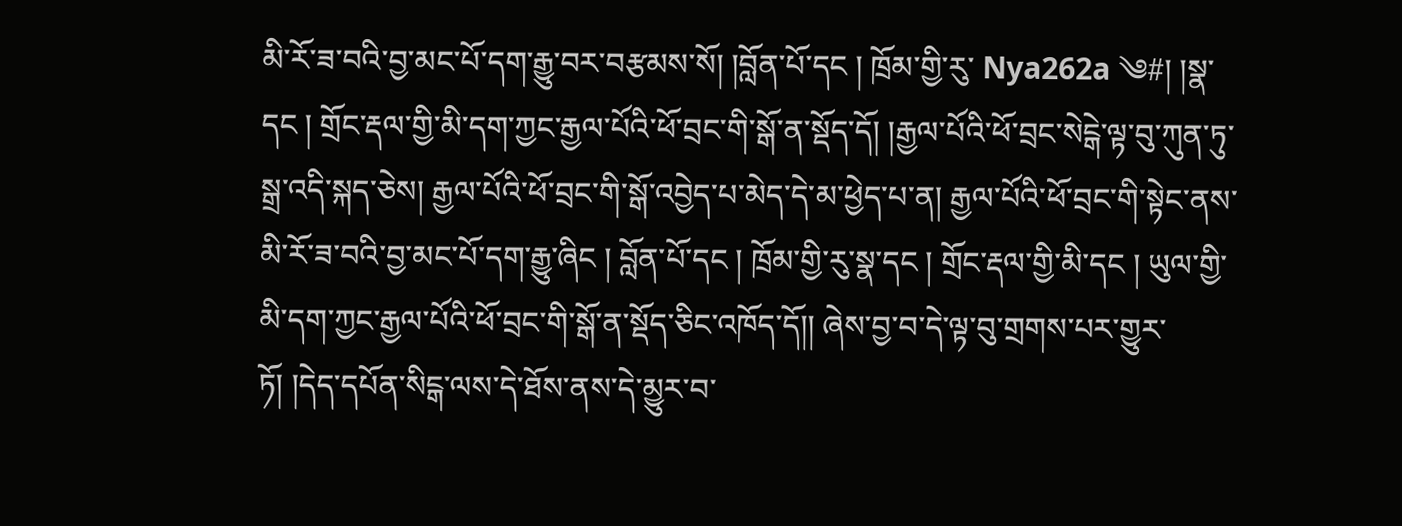མི་རོ་ཟ་བའི་བྱ་མང་པོ་དག་རྒྱུ་བར་བརྩམས་སོ། །བློན་པོ་དང ། ཁྲོམ་གྱི་རུ་ Nya262a ༄#། །སྣ་དང ། གྲོང་རྡལ་གྱི་མི་དག་ཀྱང་རྒྱལ་པོའི་ཕོ་བྲང་གི་སྒོ་ན་སྡོད་དོ། །རྒྱལ་པོའི་ཕོ་བྲང་སེངྒེ་ལྟ་བུ་ཀུན་ཏུ་སྒྲ་འདི་སྐད་ཅེས། རྒྱལ་པོའི་ཕོ་བྲང་གི་སྒོ་འབྱེད་པ་མེད་དེ་མ་ཕྱེད་པ་ན། རྒྱལ་པོའི་ཕོ་བྲང་གི་སྟེང་ནས་མི་རོ་ཟ་བའི་བྱ་མང་པོ་དག་རྒྱུ་ཞིང ། བློན་པོ་དང ། ཁྲོམ་གྱི་རུ་སྣ་དང ། གྲོང་རྡལ་གྱི་མི་དང ། ཡུལ་གྱི་མི་དག་ཀྱང་རྒྱལ་པོའི་ཕོ་བྲང་གི་སྒོ་ན་སྡོད་ཅིང་འཁོད་དོ།། ཞེས་བྱ་བ་དེ་ལྟ་བུ་གྲགས་པར་གྱུར་ཏོ། །དེད་དཔོན་སིངྒ་ལས་དེ་ཐོས་ནས་དེ་མྱུར་བ་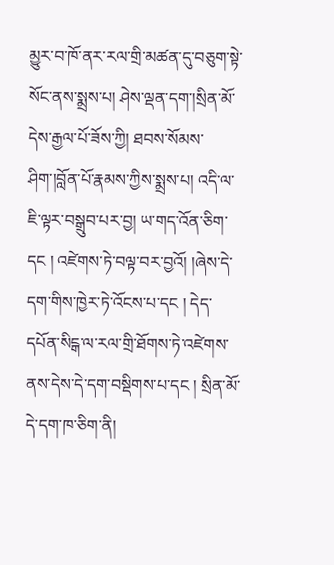མྱུར་བ་ཁོ་ནར་རལ་གྲི་མཚན་དུ་བཅུག་སྟེ་སོང་ནས་སྨྲས་པ། ཤེས་ལྡན་དག་།སྲིན་མོ་དེས་རྒྱལ་པོ་ཟོས་ཀྱི། ཐབས་སོམས་ཤིག་།བློན་པོ་རྣམས་ཀྱིས་སྨྲས་པ། འདི་ལ་ཇི་ལྟར་བསྒྲུབ་པར་བྱ། ཡ་གད་འོན་ཅིག་དང ། འཛེགས་ཏེ་བལྟ་བར་བྱའོ། །ཞེས་དེ་དག་གིས་ཁྱེར་ཏེ་འོངས་པ་དང ། དེད་དཔོན་སིངྒ་ལ་རལ་གྲི་ཐོགས་ཏེ་འཛེགས་ནས་དེས་དེ་དག་བསྡིགས་པ་དང ། སྲིན་མོ་དེ་དག་ཁ་ཅིག་ནི།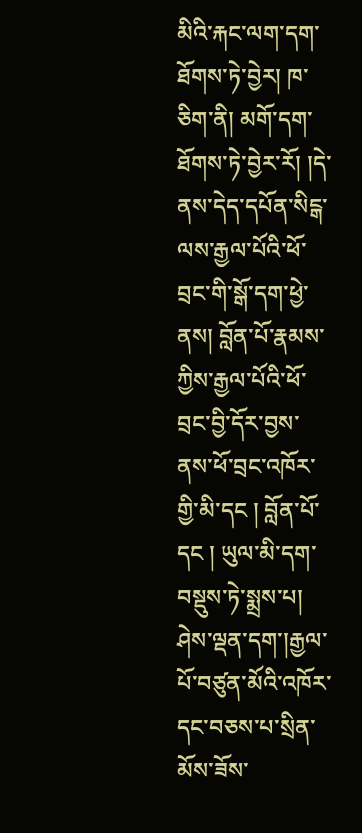མིའི་རྐང་ལག་དག་ཐོགས་ཏེ་བྱེར། ཁ་ཅིག་ནི། མགོ་དག་ཐོགས་ཏེ་བྱེར་རོ། །དེ་ནས་དེད་དཔོན་སིངྒ་ལས་རྒྱལ་པོའི་ཕོ་བྲང་གི་སྒོ་དག་ཕྱེ་ནས། བློན་པོ་རྣམས་ཀྱིས་རྒྱལ་པོའི་ཕོ་བྲང་བྱི་དོར་བྱས་ནས་ཕོ་བྲང་འཁོར་གྱི་མི་དང ། བློན་པོ་དང ། ཡུལ་མི་དག་བསྡུས་ཏེ་སྨྲས་པ། ཤེས་ལྡན་དག་།རྒྱལ་པོ་བཙུན་མོའི་འཁོར་དང་བཅས་པ་སྲིན་མོས་ཟོས་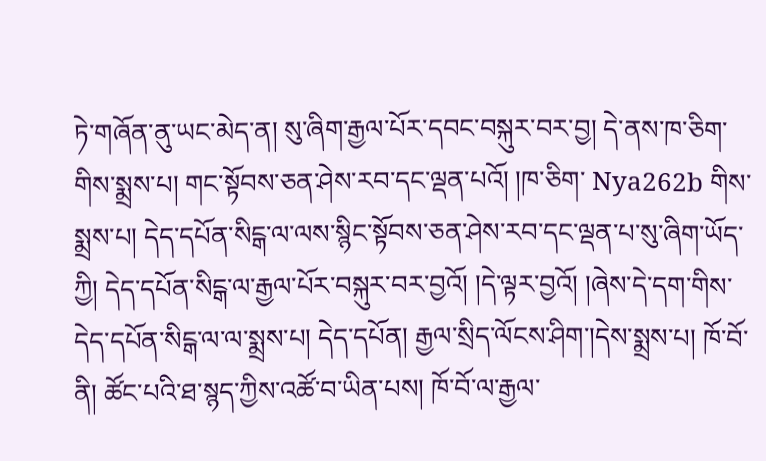ཏེ་གཞོན་ནུ་ཡང་མེད་ན། སུ་ཞིག་རྒྱལ་པོར་དབང་བསྐུར་བར་བྱ། དེ་ནས་ཁ་ཅིག་གིས་སྨྲས་པ། གང་སྟོབས་ཅན་ཤེས་རབ་དང་ལྡན་པའོ། །ཁ་ཅིག་ Nya262b གིས་སྨྲས་པ། དེད་དཔོན་སིངྒ་ལ་ལས་སྙིང་སྟོབས་ཅན་ཤེས་རབ་དང་ལྡན་པ་སུ་ཞིག་ཡོད་ཀྱི། དེད་དཔོན་སིངྒ་ལ་རྒྱལ་པོར་བསྐུར་བར་བྱའོ། །དེ་ལྟར་བྱའོ། །ཞེས་དེ་དག་གིས་དེད་དཔོན་སིངྒ་ལ་ལ་སྨྲས་པ། དེད་དཔོན། རྒྱལ་སྲིད་ལོངས་ཤིག་།དེས་སྨྲས་པ། ཁོ་བོ་ནི། ཚོང་པའི་ཐ་སྙད་ཀྱིས་འཚོ་བ་ཡིན་པས། ཁོ་བོ་ལ་རྒྱལ་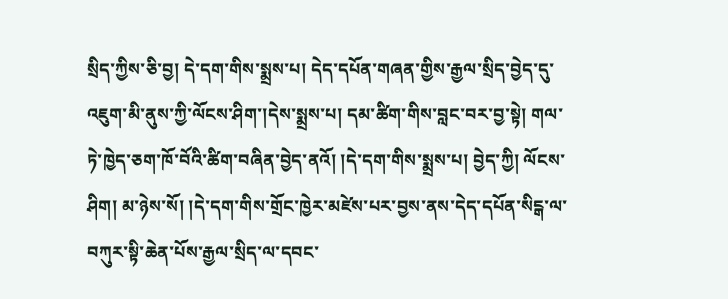སྲིད་ཀྱིས་ཅི་བྱ། དེ་དག་གིས་སྨྲས་པ། དེད་དཔོན་གཞན་གྱིས་རྒྱལ་སྲིད་བྱེད་དུ་འཇུག་མི་ནུས་ཀྱི་ལོངས་ཤིག་།དེས་སྨྲས་པ། དམ་ཚིག་གིས་བླང་བར་བྱ་སྟེ། གལ་ཏེ་ཁྱེད་ཅག་ཁོ་བོའི་ཚིག་བཞིན་བྱེད་ནའོ། །དེ་དག་གིས་སྨྲས་པ། བྱེད་ཀྱི། ལོངས་ཤིག། མ་ཉེས་སོ། །དེ་དག་གིས་གྲོང་ཁྱེར་མཛེས་པར་བྱས་ནས་དེད་དཔོན་སིངྒ་ལ་བཀུར་སྟི་ཆེན་པོས་རྒྱལ་སྲིད་ལ་དབང་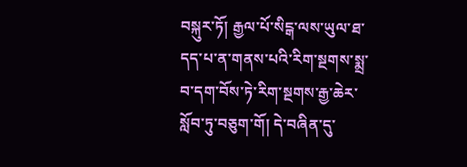བསྐུར་ཏོ། རྒྱལ་པོ་སིངྒ་ལས་ཡུལ་ཐ་དད་པ་ན་གནས་པའི་རིག་སྔགས་སྨྲ་བ་དག་བོས་ཏེ་རིག་སྔགས་རྒྱ་ཆེར་སློབ་ཏུ་བཅུག་གོ། དེ་བཞིན་དུ་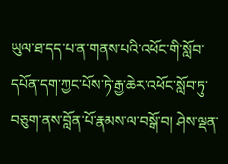ཡུལ་ཐ་དད་པ་ན་གནས་པའི་འཕོང་གི་སློབ་དཔོན་དག་ཀྱང་པོས་ཏེ་རྒྱ་ཆེར་འཕོང་སློབ་ཏུ་བཅུག་ནས་བློན་པོ་རྣམས་ལ་བསྒོ་བ། ཤེས་ལྡན་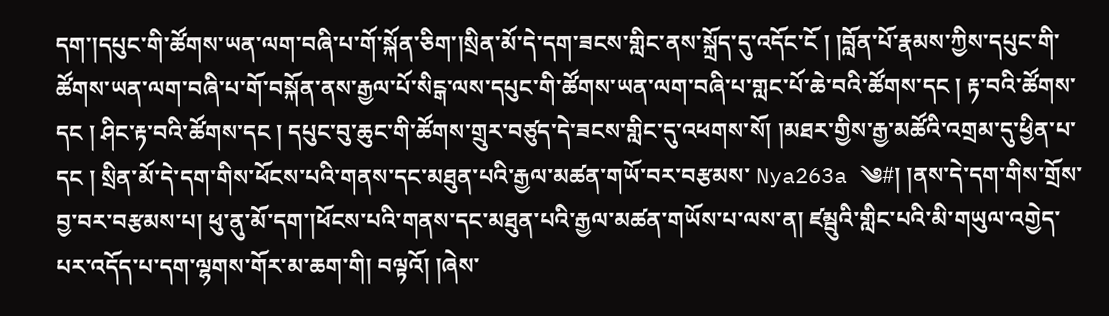དག་།དཔུང་གི་ཚོགས་ཡན་ལག་བཞི་པ་གོ་སྐོན་ཅིག་།སྲིན་མོ་དེ་དག་ཟངས་གླིང་ནས་སྐྲོད་དུ་འདོང་ངོ ། །བློན་པོ་རྣམས་ཀྱིས་དཔུང་གི་ཚོགས་ཡན་ལག་བཞི་པ་གོ་བསྐོན་ནས་རྒྱལ་པོ་སིངྒ་ལས་དཔུང་གི་ཚོགས་ཡན་ལག་བཞི་པ་གླང་པོ་ཆེ་བའི་ཚོགས་དང ། རྟ་བའི་ཚོགས་དང ། ཤིང་རྟ་བའི་ཚོགས་དང ། དཔུང་བུ་ཆུང་གི་ཚོགས་གྲུར་བཙུད་དེ་ཟངས་གླིང་དུ་འཕགས་སོ། །མཐར་གྱིས་རྒྱ་མཚོའི་འགྲམ་དུ་ཕྱིན་པ་དང ། སྲིན་མོ་དེ་དག་གིས་ཕོངས་པའི་གནས་དང་མཐུན་པའི་རྒྱལ་མཚན་གཡོ་བར་བརྩམས་ Nya263a ༄#། །ནས་དེ་དག་གིས་གྲོས་བྱ་བར་བརྩམས་པ། ཕུ་ནུ་མོ་དག་།ཕོངས་པའི་གནས་དང་མཐུན་པའི་རྒྱལ་མཚན་གཡོས་པ་ལས་ན། ཛམྦུའི་གླིང་པའི་མི་གཡུལ་འགྱེད་པར་འདོད་པ་དག་ལྷགས་གོར་མ་ཆག་གི། བལྟའོ། །ཞེས་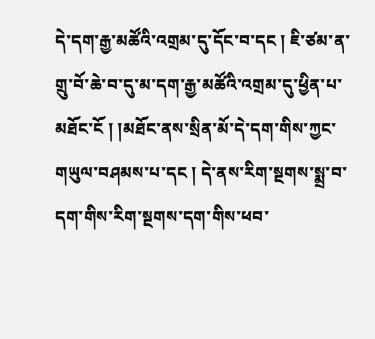དེ་དག་རྒྱ་མཚོའི་འགྲམ་དུ་དོང་བ་དང ། ཇི་ཙམ་ན་གྲུ་བོ་ཆེ་བ་དུ་མ་དག་རྒྱ་མཚོའི་འགྲམ་དུ་ཕྱིན་པ་མཐོང་ངོ ། །མཐོང་ནས་སྲིན་མོ་དེ་དག་གིས་ཀྱང་གཡུལ་བཤམས་པ་དང ། དེ་ནས་རིག་སྔགས་སྨྲ་བ་དག་གིས་རིག་སྔགས་དག་གིས་ཕབ་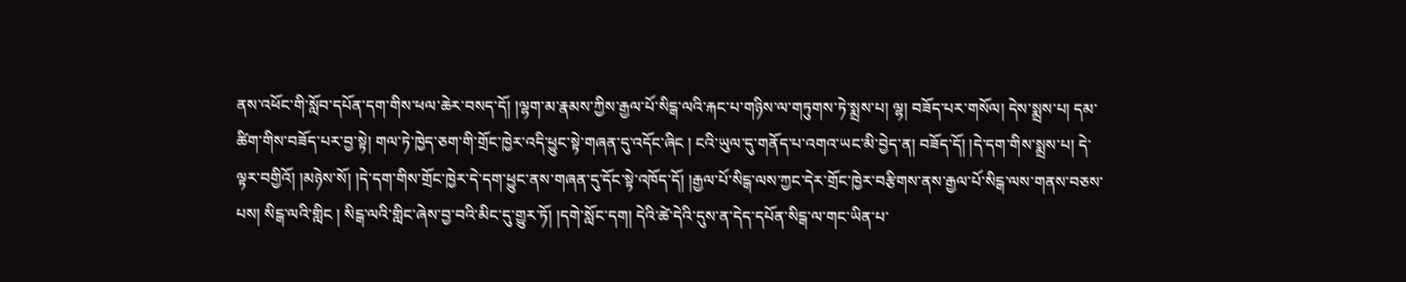ནས་འཕོང་གི་སློབ་དཔོན་དག་གིས་ཕལ་ཆེར་བསད་དོ། །ལྷག་མ་རྣམས་ཀྱིས་རྒྱལ་པོ་སིངྒ་ལའི་རྐང་པ་གཉིས་ལ་གཏུགས་ཏེ་སྨྲས་པ། ལྷ། བཟོད་པར་གསོལ། དེས་སྨྲས་པ། དམ་ཚིག་གིས་བཟོད་པར་བྱ་སྟེ། གལ་ཏེ་ཁྱེད་ཅག་གི་གྲོང་ཁྱེར་འདི་ཕྱུང་སྟེ་གཞན་དུ་འདོང་ཞིང ། ངའི་ཡུལ་དུ་གནོད་པ་འགའ་ཡང་མི་བྱེད་ན། བཟོད་དོ། །དེ་དག་གིས་སྨྲས་པ། དེ་ལྟར་བགྱིའོ། །མཉེས་སོ། །དེ་དག་གིས་གྲོང་ཁྱེར་དེ་དག་ཕྱུང་ནས་གཞན་དུ་དོང་སྟེ་འཁོད་དོ། །རྒྱལ་པོ་སིངྒ་ལས་ཀྱང་དེར་གྲོང་ཁྱེར་བརྩིགས་ནས་རྒྱལ་པོ་སིངྒ་ལས་གནས་བཅས་པས། སིངྒ་ལའི་གླིང ། སིངྒ་ལའི་གླིང་ཞེས་བྱ་བའི་མིང་དུ་གྱུར་ཏོ། །དགེ་སློང་དག། དེའི་ཚེ་དེའི་དུས་ན་དེད་དཔོན་སིངྒ་ལ་གང་ཡིན་པ་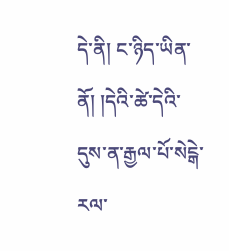དེ་ནི། ང་ཉིད་ཡིན་ནོ། །དེའི་ཚེ་དེའི་དུས་ན་རྒྱལ་པོ་སེངྒེ་རལ་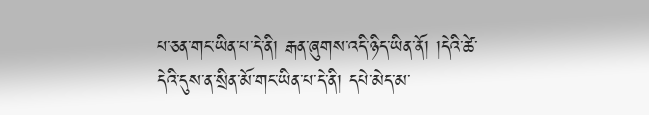པ་ཅན་གང་ཡིན་པ་དེ་ནི། རྒན་ཞུགས་འདི་ཉིད་ཡིན་ནོ། །དེའི་ཚེ་དེའི་དུས་ན་སྲིན་མོ་གང་ཡིན་པ་དེ་ནི། དཔེ་མེད་མ་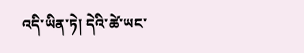འདི་ཡིན་ཏེ། དེའི་ཚེ་ཡང་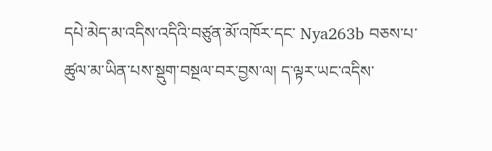དཔེ་མེད་མ་འདིས་འདིའི་བཙུན་མོ་འཁོར་དང་ Nya263b བཅས་པ་ཚུལ་མ་ཡིན་པས་སྡུག་བསྔལ་བར་བྱས་ལ། ད་ལྟར་ཡང་འདིས་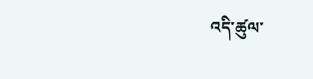འདི་ཚུལ་